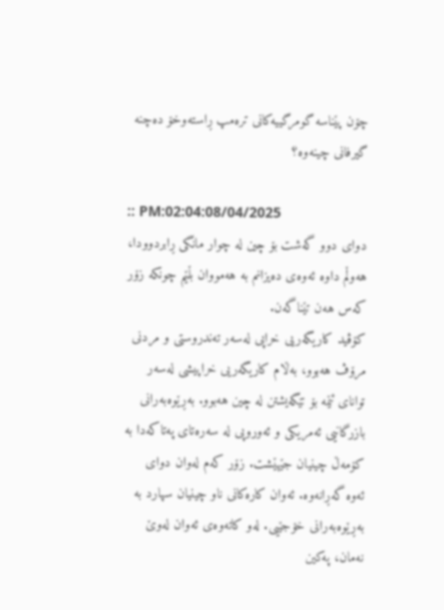چۆن پێناسە گومرگییەکانی ترەمپ ڕاستەوخۆ دەچنە گیرفانی چینەوە؟

:: PM:02:04:08/04/2025
دوای دوو گەشت بۆ چین لە چوار مانگی ڕابردوودا، هەوڵم داوە ئەوەی دەیزانم بە هەمووان بڵێم چونکە زۆر کەس هەن تێناگەن.
کۆڤید کاریگەریی خراپی لەسەر تەندروستی و مردنی مرۆڤ هەبوو، بەڵام کاریگەریی خراپیشی لەسەر توانای ئێمە بۆ تێگەیشتن لە چین هەبوو. بەڕێوەبەرانی بازرگانیی ئەمریکی و ئەوروپی لە سەرەتای پەتاکەدا بە کۆمەڵ چینیان جێهێشت. زۆر کەم لەوان دوای ئەوە گەڕانەوە. ئەوان کارەکانی ناو چینیان سپارد بە بەڕێوەبەرانی خۆجێیی. لەو کاتەوەی ئەوان لەوێ نەمان، پەکین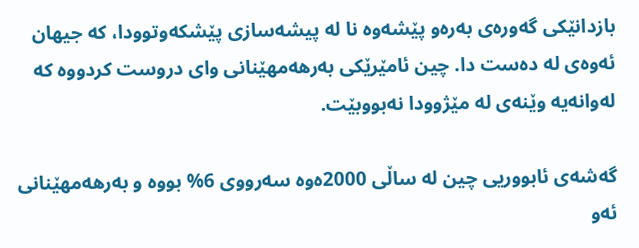بازدانێکی گەورەی بەرەو پێشەوە نا لە پیشەسازی پێشکەوتوودا، کە جیهان ئەوەی لە دەست دا. چین ئامێرێکی بەرهەمهێنانی وای دروست کردووە کە لەوانەیە وێنەی لە مێژوودا نەبووبێت.

گەشەی ئابووریی چین لە ساڵی 2000ەوە سەرووی 6% بووە و بەرهەمهێنانی ئەو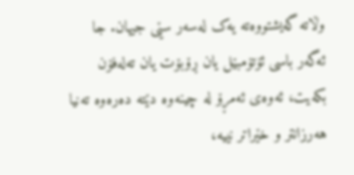وڵاتە گەیشتووەتە یەک لەسەر سێی جیهان. جا ئەگەر باسی ئۆتۆمبێل یان ڕۆبۆت یان تەلەفۆن بکەیت، ئەوەی ئەمڕۆ لە چینەوە دێتە دەرەوە تەنیا هەرزانتر و خێراتر نییە،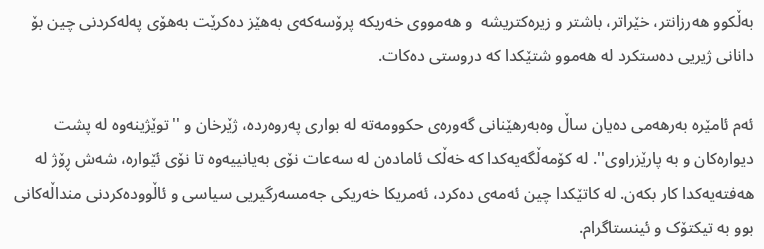بەڵکوو هەرزانتر، خێراتر، باشتر و زیرەکتریشە  و هەمووی خەریکە پرۆسەکەی بەهێز دەکرێت بەهۆی پەلەکردنی چین بۆ دانانی ژیریی دەستکرد لە هەموو شتێکدا کە دروستی دەکات.

ئەم ئامێرە بەرهەمی دەیان ساڵ وەبەرهێنانی گەورەی حکوومەتە لە بواری پەروەردە، ژێرخان و ''توێژینەوە لە پشت دیوارەکان و بە پارێزراوی''. لە کۆمەڵگەیەکدا کە خەڵک ئامادەن لە سەعات نۆی بەیانییەوە تا نۆی ئێوارە، شەش ڕۆژ لە هەفتەیەکدا کار بکەن. لە کاتێکدا چین ئەمەی دەکرد، ئەمریکا خەریکی جەمسەرگیریی سیاسی و ئاڵوودەکردنی منداڵەکانی بوو بە تیکتۆک و ئینستاگرام.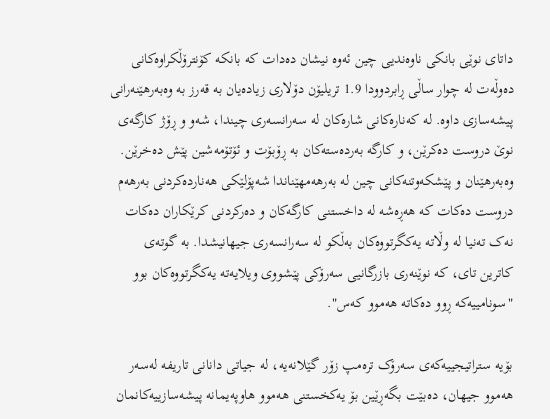داتای نوێی بانکی ناوەندیی چین ئەوە نیشان دەدات کە بانکە کۆنترۆڵکراوەکانی دەوڵەت لە چوار ساڵی ڕابردوودا 1.9 تریلیۆن دۆلاری زیادەیان بە قەرز بە وەبەرهێنەرانی پیشەسازی داوە. لە کەنارەکانی شارەکان لە سەرانسەری چیندا، شەو و ڕۆژ کارگەی نوێ دروست دەکرێن، و کارگە بەردەستەکان بە ڕۆبۆت و ئۆتۆمەشین پێش دەخرێن. وەبەرهێنان و پێشکەوتنەکانی چین لە بەرهەمهێناندا شەپۆلێکی هەناردەکردنی بەرهەم دروست دەکات کە هەڕەشە لە داخستنی کارگەکان و دەرکردنی کرێکاران دەکات نەک تەنیا لە وڵاتە یەکگرتووەکان بەڵکو لە سەرانسەری جیهانیشدا. بە گوتەی کاترین تای، کە نوێنەری بازرگانیی سەرۆکی پێشووی ویلایەتە یەکگرتووەکان بوو "سونامییەکە ڕوو دەکاتە هەموو کەس".

بۆیە ستراتیجییەکەی سەرۆک ترەمپ زۆر گێلانەیە، لە جیاتی دانانی تاریفە لەسەر هەموو جیهان، دەبێت بگەڕێین بۆ یەکخستنی هەموو هاوپەیمانە پیشەسازییەکانمان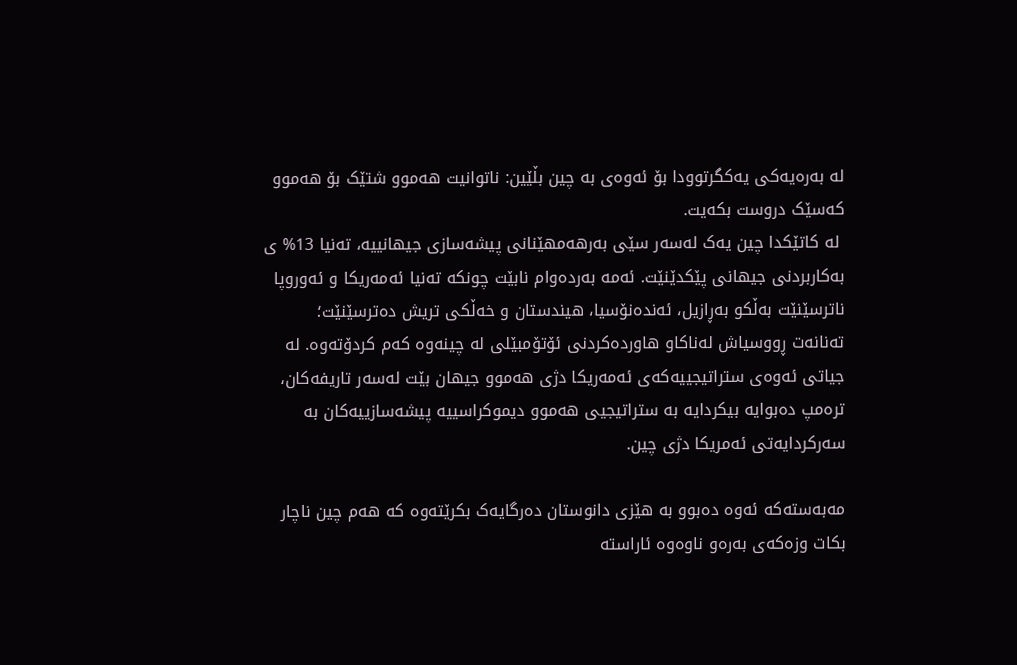لە بەرەیەکی یەکگرتوودا بۆ ئەوەی بە چین بڵێین: ناتوانیت هەموو شتێک بۆ هەموو کەسێک دروست بکەیت.
 لە کاتێکدا چین یەک لەسەر سێی بەرهەمهێنانی پیشەسازی جیهانییە، تەنیا 13% ی بەکاربردنی جیهانی پێکدێنێت. ئەمە بەردەوام نابێت چونکە تەنیا ئەمەریکا و ئەوروپا ناترسێنێت بەڵکو بەڕازیل، ئەندەنۆسیا، هیندستان و خەڵکی تریش دەترسێنێت؛ تەنانەت ڕووسیاش لەناکاو هاوردەکردنی ئۆتۆمبێلی لە چینەوە کەم کردۆتەوە. لە جیاتی ئەوەی ستراتیجییەکەی ئەمەریکا دژی هەموو جیهان بێت لەسەر تاریفەکان، ترەمپ دەبوایە بیکردایە بە ستراتیجیی هەموو دیموکراسییە پیشەسازییەکان بە سەرکردایەتی ئەمریکا دژی چین.

مەبەستەکە ئەوە دەبوو بە هێزی دانوستان دەرگایەک بکرێتەوە کە هەم چین ناچار بکات وزەکەی بەرەو ناوەوە ئاراستە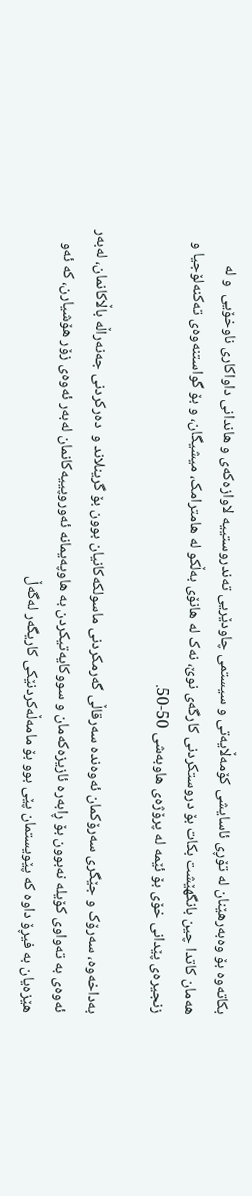بکاتەوە بۆ وەبەرهێنان لە تۆڕی ئاسایشی کۆمەڵایەتی و سیستمی چاودێریی تەندروستییە لاوازەکەی و هاندانی داواکاری ناوخۆیی  و لە هەمان کاتدا چین بانگهێشت بکات بۆ دروستکردنی کارگەی نوێ، نەک لە هانۆی بەڵکو لە هامترامک، میشیگان، و بۆ گواستنەوەی تەکنەلۆجیا و زنجیرەی پێدانی خۆی بۆ ئێمە لە پرۆژەی هاوبەشی 50-50.

بەداخەوە، سەرۆک و جێگری سەرۆکمان ئەوەندە سەرقاڵی گەرمکردنی ماسولکەکانیان بوون بۆ گرینلاند و  دەرکردنی جەنەراڵە باڵاکانمان، لەبەر ئەوەی بە تەواوی کۆیلە نەبوون بۆ ڕابەرە ئازیزەکەمان و سووکایەتیکردن بە هاوپەیمانە ئەوروپییەکانمان لەبەر ئەوەی زۆر هۆشیارن، کە ئەو هێزەیان بە فیڕۆ داوە کە پێویستمان پێی بوو بۆ مامەڵەکردنێکی کاریگەر لەگەڵ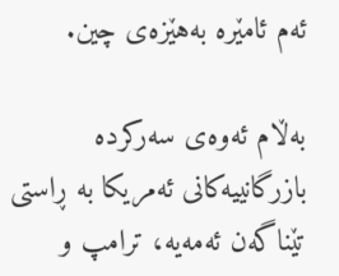ئەم ئامێرە بەهێزەی چین.

بەڵام ئەوەی سەرکردە بازرگانییەکانی ئەمریکا بە ڕاستی تێناگەن ئەمەیە، ترامپ و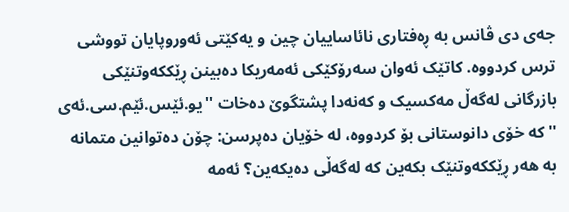جەی دی ڤانس بە ڕەفتاری نائاساییان چین و یەکێتی ئەوروپایان تووشی ترس کردووە. کاتێک ئەوان سەرۆکێکی ئەمەریکا دەبینن ڕێککەوتنێکی بازرگانی لەگەڵ مەکسیک و کەنەدا پشتگوێ دەخات ''یو.ئێس.ئێم.سی.ئەی '' کە خۆی دانوستانی بۆ کردووە، لە خۆیان دەپرسن: چۆن دەتوانین متمانە بە هەر ڕێککەوتنێک بکەین کە لەگەڵی دەیکەین؟ ئەمە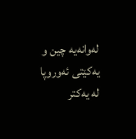لەوانەیە چین و یەکێتی ئەوروپا لە یەکتر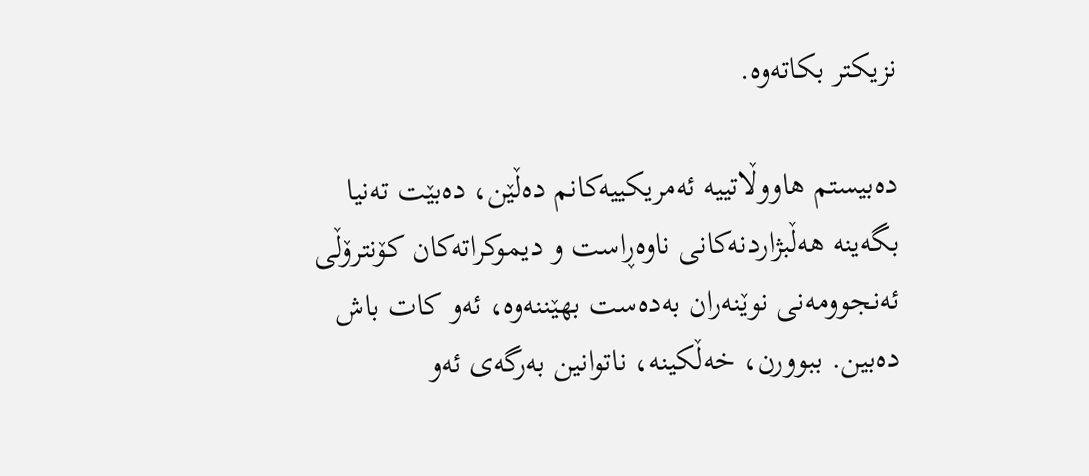نزیکتر بکاتەوە.

دەبیستم هاووڵاتییە ئەمریکییەکانم دەڵێن، دەبێت تەنیا بگەینە هەڵبژاردنەکانی ناوەڕاست و دیموکراتەکان کۆنترۆڵی ئەنجوومەنی نوێنەران بەدەست بهێننەوە، ئەو کات باش دەبین. ببوورن، خەڵکینە، ناتوانین بەرگەی ئەو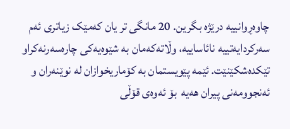چاوەڕوانییە درێژە بگرین. 20 مانگی تر یان کەمێک زیاتری ئەم سەرکردایەتییە نائاساییە، وڵاتەکەمان بە شێوەیەکی چارەسەرنەکراو تێکدەشکێنێت. ئێمە پێویستمان بە کۆماریخوازان لە نوێنەران و ئەنجوومەنی پیران هەیە  بۆ ئەوەی قۆڵی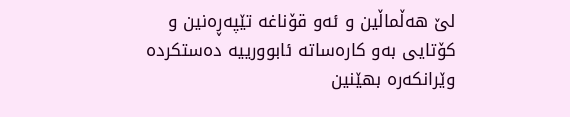لێ هەڵماڵین و ئەو قۆناغە تێپەڕەنین و کۆتایی بەو کارەساتە ئابوورییە دەستکردە وێرانکەرە بهێنین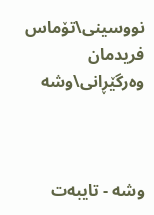نووسینی\تۆماس فریدمان
وەرگێڕانی\وشە



وشە - تایبه‌ت